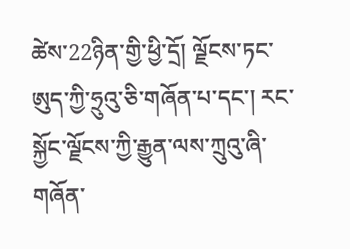ཚེས་22ཉིན་གྱི་ཕྱི་དྲོ། ལྗོངས་ཏང་ཨུད་ཀྱི་ཧྲུའུ་ཅི་གཞོན་པ་དང་། རང་སྐྱོང་ལྗོངས་ཀྱི་རྒྱུན་ལས་ཀྲུའུ་ཞི་གཞོན་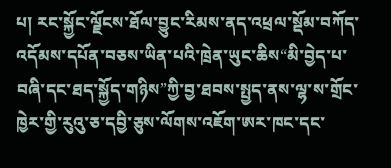པ། རང་སྐྱོང་ལྗོངས་ཐོལ་བྱུང་རིམས་ནད་འཕྲལ་སྡོམ་བཀོད་འདོམས་དཔོན་བཅས་ཡིན་པའི་ཁྲེན་ཡུང་ཆིས“མི་བྱེད་པ་བཞི་དང་ཐད་སྐྱོད་གཉིས”ཀྱི་བྱ་ཐབས་སྤྱད་ནས་ལྷ་ས་གྲོང་ཁྱེར་གྱི་རུའུ་ཅ་དབྱི་ཅུས་ལོགས་འཇོག་ཨར་ཁང་དང་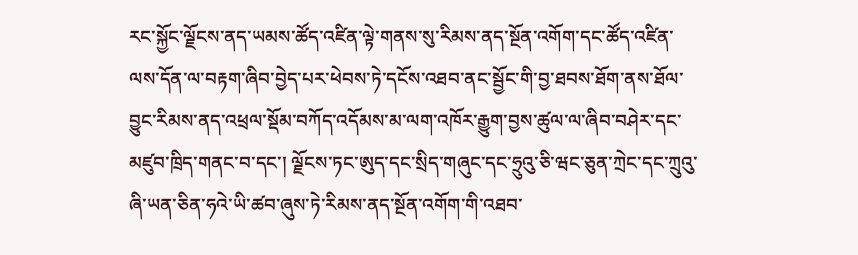རང་སྐྱོང་ལྗོངས་ནད་ཡམས་ཚོད་འཛིན་ལྟེ་གནས་སུ་རིམས་ནད་སྔོན་འགོག་དང་ཚོད་འཛིན་ལས་དོན་ལ་བརྟག་ཞིབ་བྱེད་པར་ཕེབས་ཏེ་དངོས་འཐབ་ནང་སྦྱོང་གི་བྱ་ཐབས་ཐོག་ནས་ཐོལ་བྱུང་རིམས་ནད་འཕྲལ་སྡོམ་བཀོད་འདོམས་མ་ལག་འཁོར་རྒྱུག་བྱས་ཚུལ་ལ་ཞིབ་བཤེར་དང་མཛུབ་ཁྲིད་གནང་བ་དང་། ལྗོངས་ཏང་ཨུད་དང་སྲིད་གཞུང་དང་ཧྲུའུ་ཅི་ཝང་ཅུན་ཀྲེང་དང་ཀྲུའུ་ཞི་ཡན་ཅིན་ཧའེ་ཡི་ཚབ་ཞུས་ཏེ་རིམས་ནད་སྔོན་འགོག་གི་འཐབ་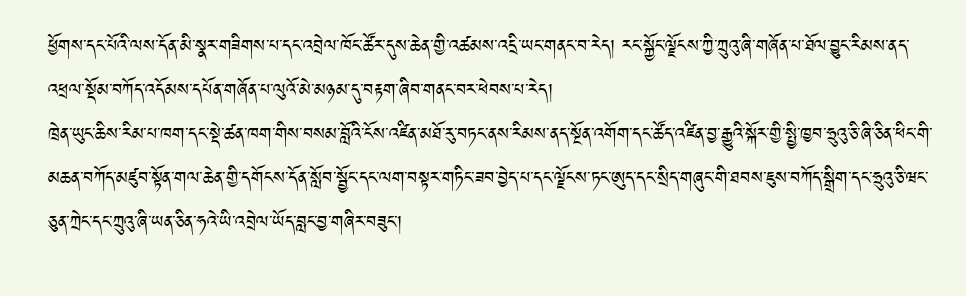ཕྱོགས་དང་པོའི་ལས་དོན་མི་སྣར་གཟིགས་པ་དང་འབྲེལ་ཁོང་ཚོར་དུས་ཆེན་གྱི་འཚམས་འདྲི་ཡང་གནང་བ་རེད། རང་སྐྱོང་ལྗོངས་ཀྱི་ཀྲུའུ་ཞི་གཞོན་པ་ཐོལ་བྱུང་རིམས་ནད་འཕྲལ་སྡོམ་བཀོད་འདོམས་དཔོན་གཞོན་པ་ལུའོ་མེ་མཉམ་དུ་བརྟག་ཞིབ་གནང་བར་ཕེབས་པ་རེད།
ཁྲེན་ཡུང་ཆིས་རིམ་པ་ཁག་དང་སྡེ་ཚན་ཁག་གིས་བསམ་བློའི་ངོས་འཛིན་མཐོ་རུ་བཏང་ནས་རིམས་ནད་སྔོན་འགོག་དང་ཚོད་འཛིན་བྱ་རྒྱུའི་སྐོར་གྱི་སྤྱི་ཁྱབ་ཧྲུའུ་ཅི་ཞི་ཅིན་ཕིང་གི་མཆན་བཀོད་མཛུབ་སྟོན་གལ་ཆེན་གྱི་དགོངས་དོན་སློབ་སྦྱོང་དང་ལག་བསྟར་གཏིང་ཟབ་བྱེད་པ་དང་ལྗོངས་ཏང་ཨུད་དང་སྲིད་གཞུང་གི་ཐབས་ཇུས་བཀོད་སྒྲིག་དང་ཧྲུའུ་ཅི་ཝང་ཅུན་ཀྲེང་དང་ཀྲུའུ་ཞི་ཡན་ཅིན་ཧའེ་ཡི་འབྲེལ་ཡོད་བླང་བྱ་གཞིར་བཟུང་།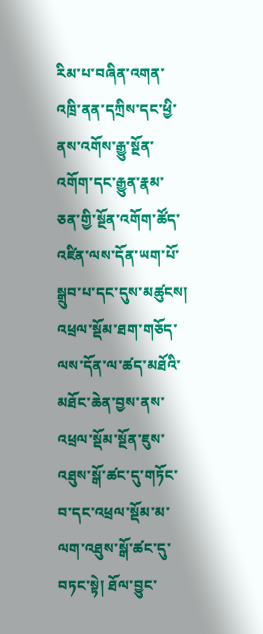རིམ་པ་བཞིན་འགན་འཁྲི་ནན་དཀྲིས་དང་ཕྱི་ནས་འགོས་རྒྱུ་སྔོན་འགོག་དང་རྒྱུན་རྣམ་ཅན་གྱི་སྔོན་འགོག་ཚོད་འཛིན་ལས་དོན་ཡག་པོ་སྒྲུབ་པ་དང་དུས་མཚུངས། འཕྲལ་སྡོམ་ཐག་གཅོད་ལས་དོན་ལ་ཚད་མཐོའི་མཐོང་ཆེན་བྱས་ནས་འཕྲལ་སྡོམ་སྔོན་ཇུས་འཐུས་སྒོ་ཚང་དུ་གཏོང་བ་དང་འཕྲལ་སྡོམ་མ་ལག་འཐུས་སྒོ་ཚང་དུ་བཏང་སྟེ། ཐོལ་བྱུང་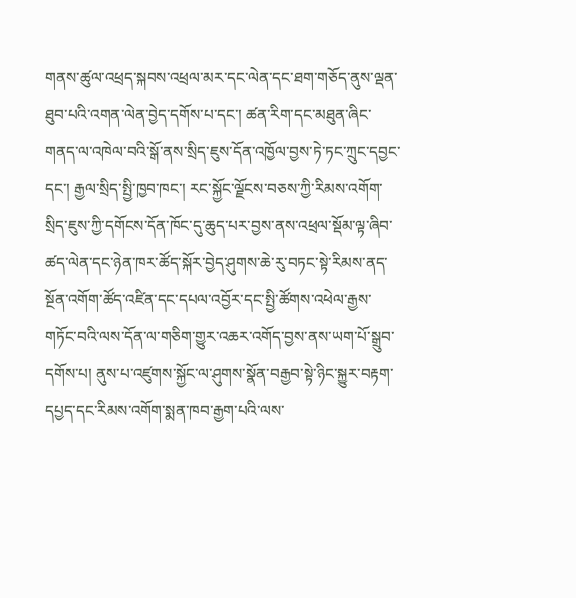གནས་ཚུལ་འཕྲད་སྐབས་འཕྲལ་མར་དང་ལེན་དང་ཐག་གཅོད་ནུས་ལྡན་ཐུབ་པའི་འགན་ལེན་བྱེད་དགོས་པ་དང་། ཚན་རིག་དང་མཐུན་ཞིང་གནད་ལ་འཁེལ་བའི་སྒོ་ནས་སྲིད་ཇུས་དོན་འཁྱོལ་བྱས་ཏེ་ཏང་ཀྲུང་དབྱང་དང་། རྒྱལ་སྲིད་སྤྱི་ཁྱབ་ཁང་། རང་སྐྱོང་ལྗོངས་བཅས་ཀྱི་རིམས་འགོག་སྲིད་ཇུས་ཀྱི་དགོངས་དོན་ཁོང་དུ་ཆུད་པར་བྱས་ནས་འཕྲལ་སྡོམ་ལྟ་ཞིབ་ཚད་ལེན་དང་ཉེན་ཁར་ཚོད་སྐོར་བྱེད་ཤུགས་ཆེ་རུ་བཏང་སྟེ་རིམས་ནད་སྔོན་འགོག་ཚོད་འཛིན་དང་དཔལ་འབྱོར་དང་སྤྱི་ཚོགས་འཕེལ་རྒྱས་གཏོང་བའི་ལས་དོན་ལ་གཅིག་གྱུར་འཆར་འགོད་བྱས་ནས་ཡག་པོ་སྒྲུབ་དགོས་པ། ནུས་པ་འཛུགས་སྐྱོང་ལ་ཤུགས་སྣོན་བརྒྱབ་སྟེ་ཉིང་སྐྱུར་བརྟག་དཔྱད་དང་རིམས་འགོག་སྨན་ཁབ་རྒྱག་པའི་ལས་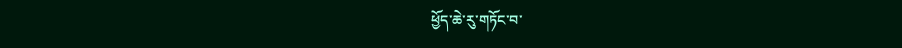ཕྱོད་ཆེ་རུ་གཏོང་བ་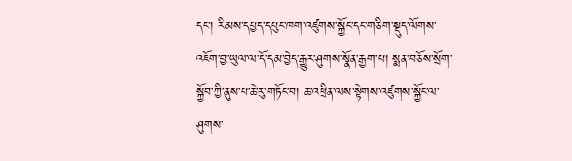དང་། རིམས་དཔྱད་དཔུང་ཁག་འཛུགས་སྐྱོང་དང་གཅིག་སྡུད་ལོགས་འཇོག་བྱ་ཡུལ་ལ་དོ་དམ་བྱེད་རྒྱུར་ཤུགས་སྣོན་རྒྱག་པ། སྨན་བཅོས་སྲོག་སྐྱོབ་ཀྱི་ནུས་པ་ཆེ་རུ་གཏོང་བ། ཆ་འཕྲིན་ལས་སྟེགས་འཛུགས་སྐྱོང་ལ་ཤུགས་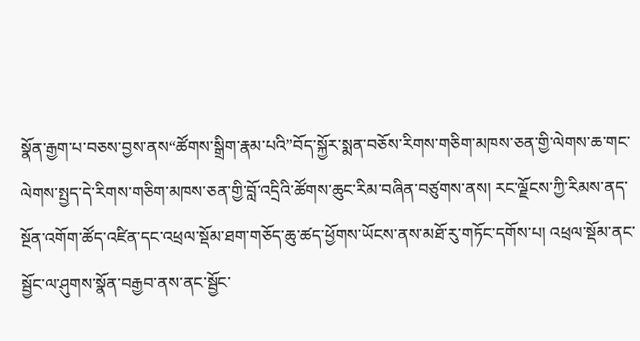སྣོན་རྒྱག་པ་བཅས་བྱས་ནས“ཚོགས་སྒྲིག་རྣམ་པའི”བོད་སྐྱོར་སྨན་བཅོས་རིགས་གཅིག་མཁས་ཅན་གྱི་ལེགས་ཆ་གང་ལེགས་སྤྱད་དེ་རིགས་གཅིག་མཁས་ཅན་གྱི་བློ་འདྲིའི་ཚོགས་ཆུང་རིམ་བཞིན་བཙུགས་ནས། རང་ལྗོངས་ཀྱི་རིམས་ནད་སྔོན་འགོག་ཚོད་འཛིན་དང་འཕྲལ་སྡོམ་ཐག་གཅོད་ཆུ་ཚད་ཕྱོགས་ཡོངས་ནས་མཐོ་རུ་གཏོང་དགོས་པ། འཕྲལ་སྡོམ་ནང་སྦྱོང་ལ་ཤུགས་སྣོན་བརྒྱབ་ནས་ནང་སྦྱོང་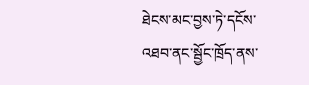ཐེངས་མང་བྱས་ཏེ་དངོས་འཐབ་ནང་སྦྱོང་ཁྲོད་ནས་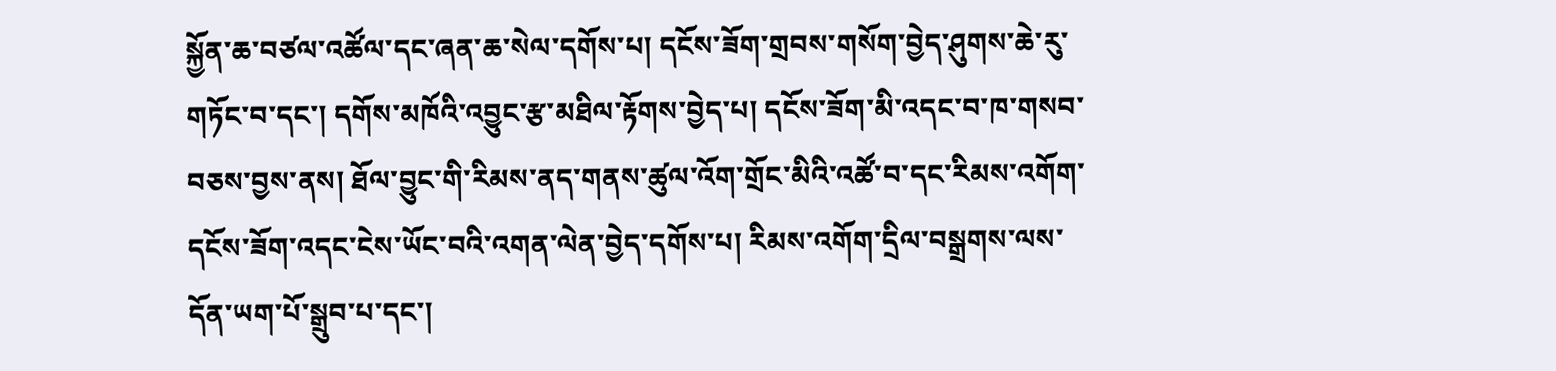སྐྱོན་ཆ་བཙལ་འཚོལ་དང་ཞན་ཆ་སེལ་དགོས་པ། དངོས་ཟོག་གྲབས་གསོག་བྱེད་ཤུགས་ཆེ་རུ་གཏོང་བ་དང་། དགོས་མཁོའི་འབྱུང་རྩ་མཐིལ་རྟོགས་བྱེད་པ། དངོས་ཟོག་མི་འདང་བ་ཁ་གསབ་བཅས་བྱས་ནས། ཐོལ་བྱུང་གི་རིམས་ནད་གནས་ཚུལ་འོག་གྲོང་མིའི་འཚོ་བ་དང་རིམས་འགོག་དངོས་ཟོག་འདང་ངེས་ཡོང་བའི་འགན་ལེན་བྱེད་དགོས་པ། རིམས་འགོག་དྲིལ་བསྒྲགས་ལས་དོན་ཡག་པོ་སྒྲུབ་པ་དང་།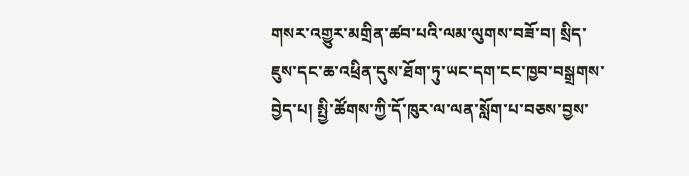གསར་འགྱུར་མགྲིན་ཚབ་པའི་ལམ་ལུགས་བཟོ་བ། སྲིད་ཇུས་དང་ཆ་འཕྲིན་དུས་ཐོག་ཏུ་ཡང་དག་ངང་ཁྱབ་བསྒྲགས་བྱེད་པ། སྤྱི་ཚོགས་ཀྱི་དོ་ཁུར་ལ་ལན་སློག་པ་བཅས་བྱས་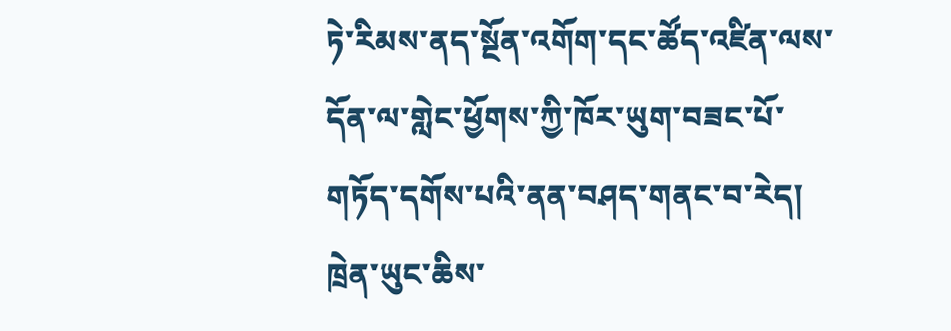ཏེ་རིམས་ནད་སྔོན་འགོག་དང་ཚོད་འཛིན་ལས་དོན་ལ་གླེང་ཕྱོགས་ཀྱི་ཁོར་ཡུག་བཟང་པོ་གཏོད་དགོས་པའི་ནན་བཤད་གནང་བ་རེད།
ཁྲེན་ཡུང་ཆིས་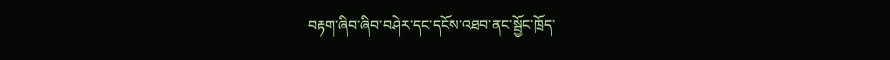བརྟག་ཞིབ་ཞིབ་བཤེར་དང་དངོས་འཐབ་ནང་སྦྱོང་ཁྲོད་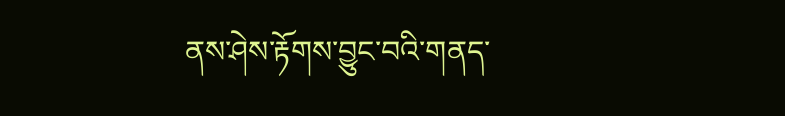ནས་ཤེས་རྟོགས་བྱུང་བའི་གནད་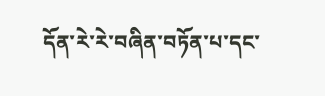དོན་རེ་རེ་བཞིན་བཏོན་པ་དང་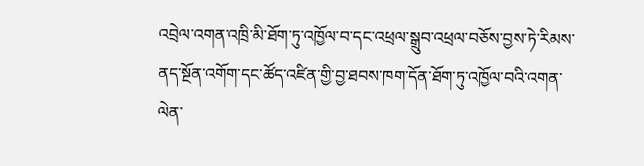འབྲེལ་འགན་འཁྲི་མི་ཐོག་ཏུ་འཁྱོལ་བ་དང་འཕྲལ་སྒྲུབ་འཕྲལ་བཅོས་བྱས་ཏེ་རིམས་ནད་སྔོན་འགོག་དང་ཚོད་འཛིན་གྱི་བྱ་ཐབས་ཁག་དོན་ཐོག་ཏུ་འཁྱོལ་བའི་འགན་ལེན་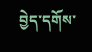བྱེད་དགོས་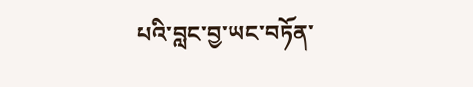པའི་བླང་བྱ་ཡང་བཏོན་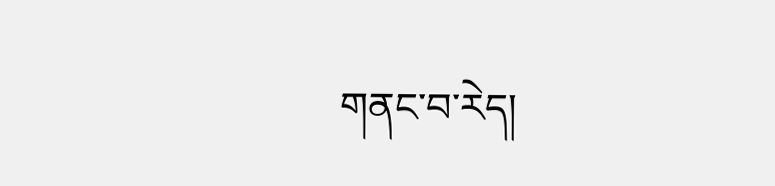གནང་བ་རེད།